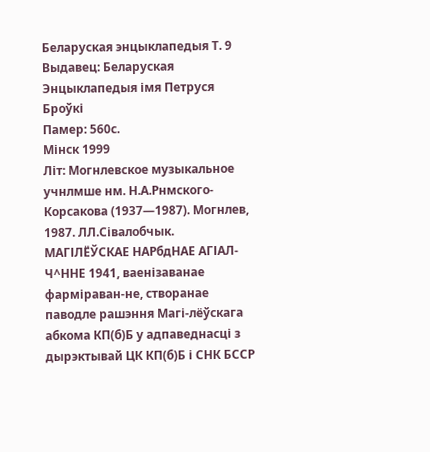Беларуская энцыклапедыя Т. 9
Выдавец: Беларуская Энцыклапедыя імя Петруся Броўкі
Памер: 560с.
Мінск 1999
Літ: Могнлевское музыкальное учнлмше нм. Н.А.Рнмского-Корсакова (1937—1987). Могнлев, 1987. ЛЛ.Сівалобчык. МАГІЛЁЎСКАЕ НАРбдНАЕ АГІАЛ-Ч^ННЕ 1941, ваенізаванае фарміраван-не, створанае паводле рашэння Магі-лёўскага абкома КП(б)Б у адпаведнасці з дырэктывай ЦК КП(б)Б і СНК БССР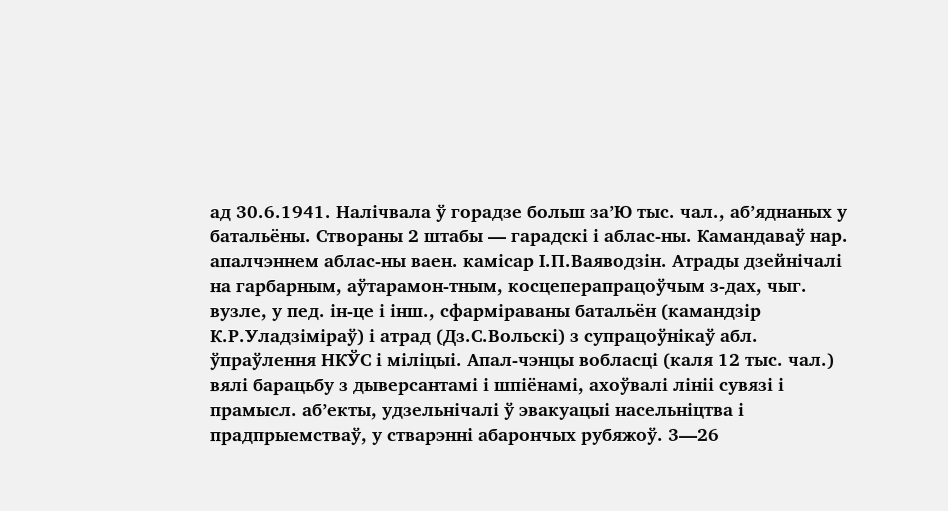ад 30.6.1941. Налічвала ў горадзе больш за’Ю тыс. чал., аб’яднаных у батальёны. Створаны 2 штабы — гарадскі і аблас-ны. Камандаваў нар. апалчэннем аблас-ны ваен. камісар І.П.Ваяводзін. Атрады дзейнічалі на гарбарным, аўтарамон-тным, косцеперапрацоўчым з-дах, чыг. вузле, у пед. ін-це і інш., сфарміраваны батальён (камандзір К.Р.Уладзіміраў) і атрад (Дз.С.Вольскі) з супрацоўнікаў абл. ўпраўлення НКЎС і міліцыі. Апал-чэнцы вобласці (каля 12 тыс. чал.) вялі барацьбу з дыверсантамі і шпіёнамі, ахоўвалі лініі сувязі і прамысл. аб’екты, удзельнічалі ў эвакуацыі насельніцтва і прадпрыемстваў, у стварэнні абарончых рубяжоў. 3—26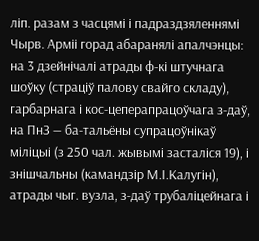ліп. разам з часцямі і падраздзяленнямі Чырв. Арміі горад абаранялі апалчэнцы: на 3 дзейнічалі атрады ф-кі штучнага шоўку (страціў палову свайго складу), гарбарнага і кос-цеперапрацоўчага з-даў, на ПнЗ — ба-тальёны супрацоўнікаў міліцыі (з 250 чал. жывымі засталіся 19), і знішчальны (камандзір М.І.Калугін), атрады чыг. вузла, з-даў трубаліцейнага і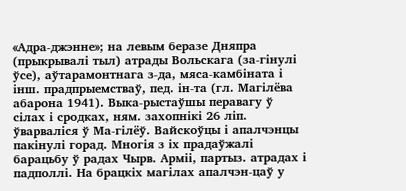«Адра-джэнне»; на левым беразе Дняпра (прыкрывалі тыл) атрады Вольскага (за-гінулі ўсе), аўтарамонтнага з-да, мяса-камбіната і інш. прадпрыемстваў, пед. ін-та (гл. Магілёва абарона 1941). Выка-рыстаўшы перавагу ў сілах і сродках, ням. захопнікі 26 ліп. ўварваліся ў Ма-гілёў. Вайскоўцы і апалчэнцы пакінулі горад. Многія з іх прадаўжалі барацьбу ў радах Чырв. Арміі, партыз. атрадах і падполлі. На брацкіх магілах апалчэн-цаў у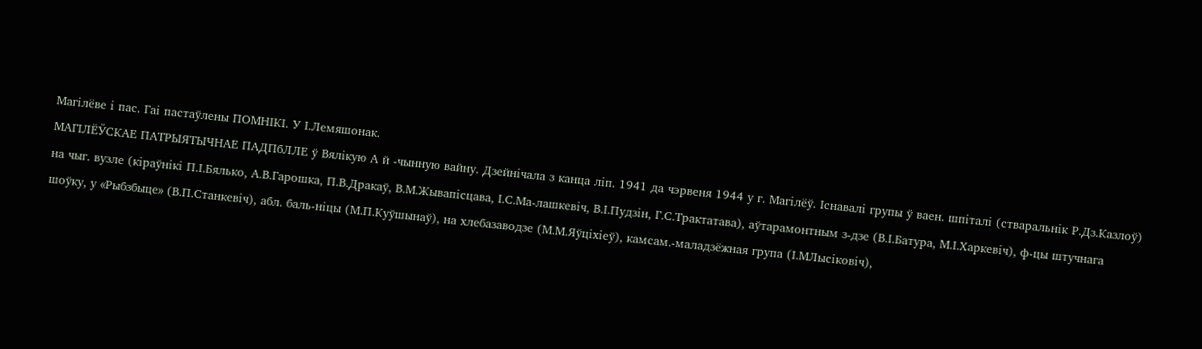Магілёве і пас. Гаі пастаўлены ПОМНІКІ. У І.Лемяшонак.
МАГІЛЁЎСКАЕ ПАТРЫЯТЫЧНАЕ ПАДПбЛЛЕ ў Вялікую А й -чынную вайну. Дзейнічала з канца ліп. 1941 да чэрвеня 1944 у г. Магілёў. Існавалі групы ў ваен. шпіталі (стваральнік Р.Дз.Казлоў) на чыг. вузле (кіраўнікі П.І.Бялько, А.В.Гарошка, П.В.Дракаў, В.М.Жывапісцава, І.С.Ма-лашкевіч, В.І.Пудзін, Г.С.Трактатава), аўтарамонтным з-дзе (В.І.Батура, М.І.Харкевіч), ф-цы штучнага шоўку, у «Рыбзбыце» (В.П.Станкевіч), абл. баль-ніцы (М.П.Куўшынаў), на хлебазаводзе (М.М.Яўціхіеў), камсам.-маладзёжная група (І.МЛысіковіч),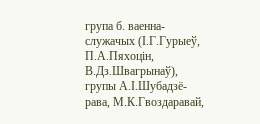група б. ваенна-служачых (І.Г.Гурыеў, П.А.Пяхоцін, В.Дз.Швагрынаў), групы А.І.Шубадзё-рава, М.К.Гвоздаравай,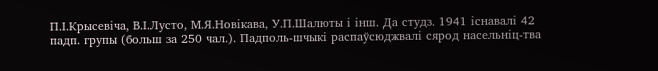П.І.Крысевіча, В.І.Лусто, М.Я.Новікава, У.П.Шалюты і інш. Да студз. 1941 існавалі 42 падп. групы (больш за 250 чал.). Падполь-шчыкі распаўсюджвалі сярод насельніц-тва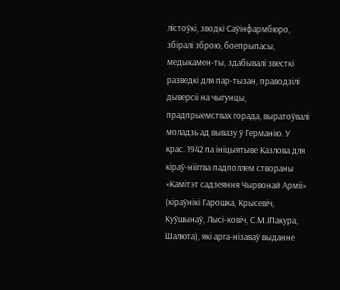лістоўкі, зводкі Саўінфармбюро, збіралі зброю, боепрыпасы, медыкамен-ты, здабывалі звесткі разведкі для пар-тызан, праводзілі дыверсіі на чыгунцы, прадпрыемствах горада, выратоўвалі моладзь ад вывазу ў Германію. У крас. 1942 па ініцыятыве Казлова для кіраў-нііггва падполлем створаны «Камітэт садзеяння Чырвонай Арміі» (кіраўнікі Гарошка, Крысевіч, Куўшынаў, Лысі-ковіч, С.М.ІПакура, Шалюта), які арга-нізаваў выданне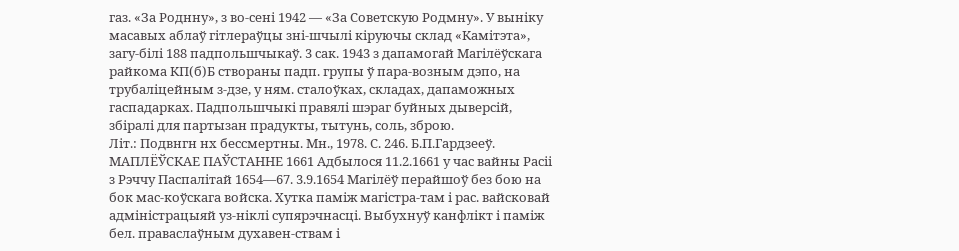газ. «За Роднну», з во-сені 1942 — «За Советскую Родмну». У выніку масавых аблаў гітлераўцы зні-шчылі кіруючы склад «Камітэта», загу-білі 188 падпольшчыкаў. 3 сак. 1943 з дапамогай Магілёўскага райкома КП(б)Б створаны падп. групы ў пара-возным дэпо, на трубаліцейным з-дзе, у ням. сталоўках, складах, дапаможных гаспадарках. Падпольшчыкі правялі шэраг буйных дыверсій, збіралі для партызан прадукты, тытунь, соль, зброю.
Літ.: Подвнгн нх бессмертны. Мн., 1978. С. 246. Б.П.Гардзееў.
МАПЛЁЎСКАЕ ПАЎСТАННЕ 1661 Адбылося 11.2.1661 у час вайны Расіі з Рэччу Паспалітай 1654—67. 3.9.1654 Магілёў перайшоў без бою на бок мас-коўскага войска. Хутка паміж магістра-там і рас. вайсковай адміністрацыяй уз-ніклі супярэчнасці. Выбухнуў канфлікт і паміж бел. праваслаўным духавен-ствам і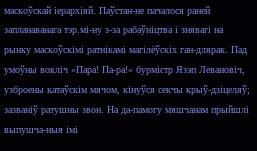маскоўскай іерархіяй. Паўстан-не пачалося раней запланаванага тэр.мі-ну з-за рабаўніцтва і знявагі на рынку маскоўскімі ратнікамі магілёўскіх ган-длярак. Пад умоўны вокліч «Пара! Па-ра!» бурмістр Язэп Левановіч, узброены катаўскім мячом, кінуўся секчы крыў-дзіцеляў; зазваніў ратушны звон. На да-памогу мяшчанам прыйшлі выпушча-ныя імі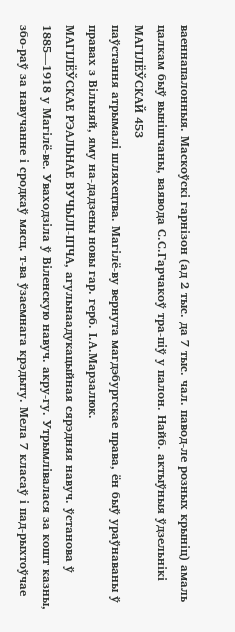ваеннапалонныя. Маскоўскі гарнізон (ад 2 тыс. да 7 тыс. чал. павод-ле розных крыніц) амаль цалкам быў вынішчаны, ваявода С.С.Гарчакоў тра-піў у палон. Найб. актыўныя ўдзельнікі
МАГІЛЁЎСКАЙ 453
паўстання атрымалі шляхецтва. Магілё-ву вернута магдэбургскае права, ён быў ураўнаваны ў правах з Вільняй, яму на-дадзены новы гар. герб. І.А.Марзалюк.
МАГІЛЁЎСКАЕ РЭАЛЬНАЕ ВУЧЬІЛІ-ІПЧА, агульнаадукацыйная сярэдняя навуч. ўстанова ў 1885—1918 у Магілё-ве. Уваходзіла ў Віленскую навуч. акру-гу. Утрымлівалася за кошт казны, збо-раў за навучанне і сродкаў мясц. т-ва ўзаемнага крэдыту. Мела 7 класаў і пад-рыхтоўчае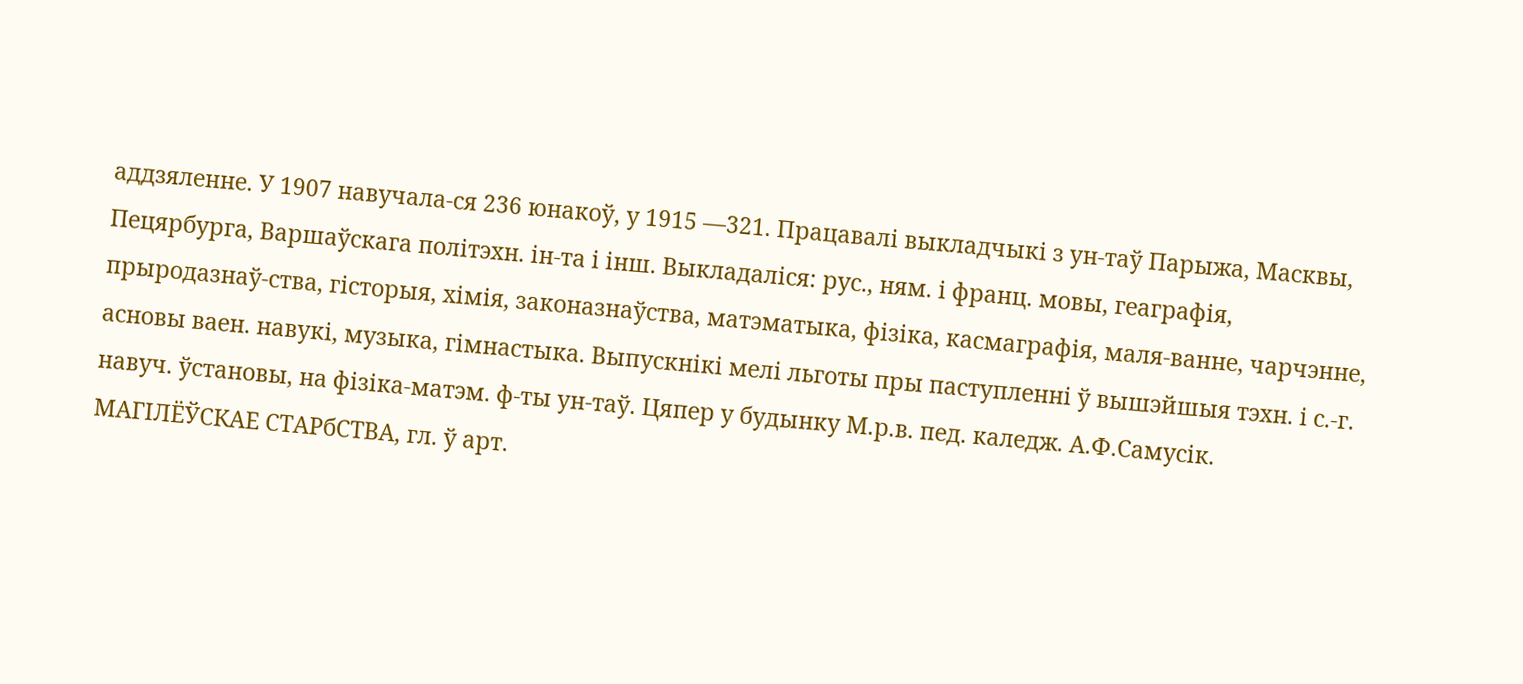аддзяленне. У 1907 навучала-ся 236 юнакоў, у 1915 —321. Працавалі выкладчыкі з ун-таў Парыжа, Масквы, Пецярбурга, Варшаўскага політэхн. ін-та і інш. Выкладаліся: рус., ням. і франц. мовы, геаграфія, прыродазнаў-ства, гісторыя, хімія, законазнаўства, матэматыка, фізіка, касмаграфія, маля-ванне, чарчэнне, асновы ваен. навукі, музыка, гімнастыка. Выпускнікі мелі льготы пры паступленні ў вышэйшыя тэхн. і с.-г. навуч. ўстановы, на фізіка-матэм. ф-ты ун-таў. Цяпер у будынку М.р.в. пед. каледж. А.Ф.Самусік. МАГІЛЁЎСКАЕ СТАРбСТВА, гл. ў арт.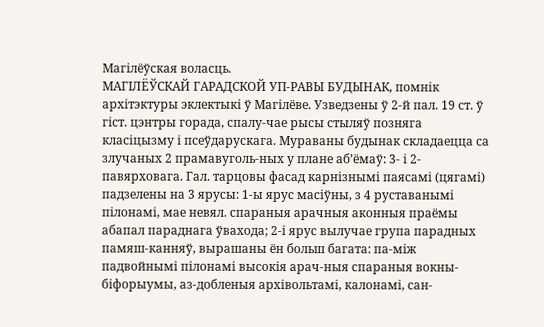Магілёўская воласць.
МАГІЛЁЎСКАЙ ГАРАДСКОЙ УП-РАВЫ БУДЫНАК, помнік архітэктуры эклектыкі ў Магілёве. Узведзены ў 2-й пал. 19 ст. ў гіст. цэнтры горада, спалу-чае рысы стыляў позняга класіцызму і псеўдарускага. Мураваны будынак складаецца са злучаных 2 прамавуголь-ных у плане аб’ёмаў: 3- і 2-павярховага. Гал. тарцовы фасад карнізнымі паясамі (цягамі) падзелены на 3 ярусы: 1-ы ярус масіўны, з 4 руставанымі пілонамі, мае невял. спараныя арачныя аконныя праёмы абапал параднага ўвахода; 2-і ярус вылучае група парадных памяш-канняў, вырашаны ён больш багата: па-між падвойнымі пілонамі высокія арач-ныя спараныя вокны-біфорыумы, аз-добленыя архівольтамі, калонамі, сан-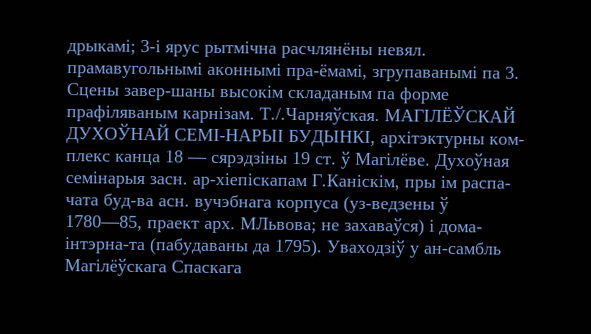дрыкамі; 3-і ярус рытмічна расчлянёны невял. прамавугольнымі аконнымі пра-ёмамі, згрупаванымі па 3. Сцены завер-шаны высокім складаным па форме прафіляваным карнізам. Т./.Чарняўская. МАГІЛЁЎСКАЙ ДУХОЎНАЙ СЕМІ-НАРЫІ БУДЫНКІ, архітэктурны ком-плекс канца 18 — сярэдзіны 19 ст. ў Магілёве. Духоўная семінарыя засн. ар-хіепіскапам Г.Каніскім, пры ім распа-чата буд-ва асн. вучэбнага корпуса (уз-ведзены ў 1780—85, праект арх. МЛьвова; не захаваўся) і дома-інтэрна-та (пабудаваны да 1795). Уваходзіў у ан-самбль Магілёўскага Спаскага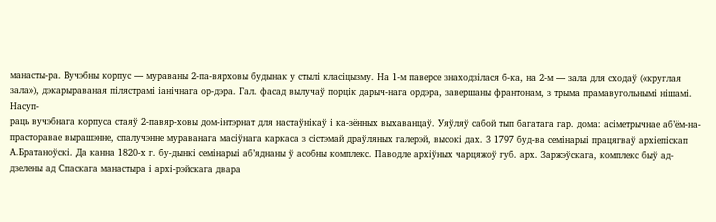манасты-ра. Вучэбны корпус — мураваны 2-па-вярховы будынак у стылі класіцызму. На 1-м паверсе знаходзілася б-ка, на 2-м — зала для сходаў («круглая зала»), дэкарыраваная пілястрамі іанічнага ор-дэра. Гал. фасад вылучаў порцік дарыч-нага ордэра, завершаны франтонам, з трыма прамавугольнымі нішамі. Насуп-
раць вучэбнага корпуса стаяў 2-павяр-ховы дом-інтэрнат для настаўнікаў і ка-зённых выхаванцаў. Уяўляў сабой тып багатага гар. дома: асіметрычнае аб’ём-на-прасторавае вырашэнне, спалучэнне мураванага масіўнага каркаса з сістэмай драўляных галерэй, высокі дах. 3 1797 буд-ва семінарыі працягваў архіепіскап А.Братаноўскі. Да канна 1820-х г. бу-дынкі семінарыі аб’яднаны ў асобны комплекс. Паводле архіўных чарцяжоў губ. арх. Заржэўскага, комплекс быў ад-дзелены ад Спаскага манастыра і архі-рэйскага двара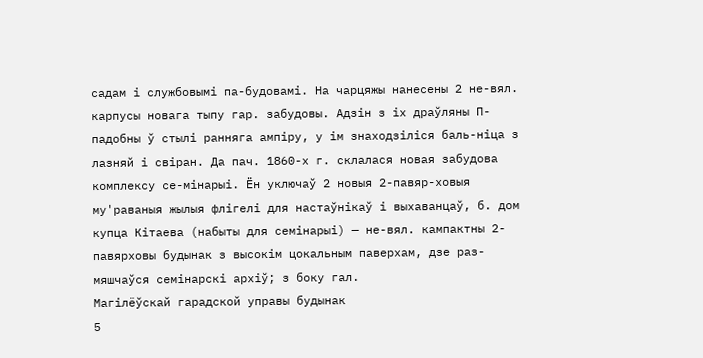садам і службовымі па-будовамі. На чарцяжы нанесены 2 не-вял. карпусы новага тыпу гар. забудовы. Адзін з іх драўляны П-падобны ў стылі ранняга ампіру, у ім знаходзіліся баль-ніца з лазняй і свіран. Да пач. 1860-х г. склалася новая забудова комплексу се-мінарыі. Ён уключаў 2 новыя 2-павяр-ховыя му'раваныя жылыя флігелі для настаўнікаў і выхаванцаў, б. дом купца Кітаева (набыты для семінарыі) — не-вял. кампактны 2-павярховы будынак з высокім цокальным паверхам, дзе раз-мяшчаўся семінарскі архіў; з боку гал.
Магілёўскай гарадской управы будынак
5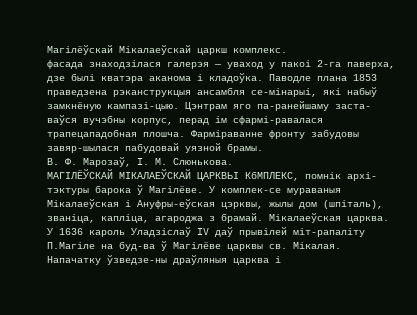Магілёўскай Мікалаеўскай царкш комплекс.
фасада знаходзілася галерэя — уваход у пакоі 2-га паверха, дзе былі кватэра аканома і кладоўка. Паводле плана 1853 праведзена рэканструкцыя ансамбля се-мінарыі, які набыў замкнёную кампазі-цыю. Цэнтрам яго па-ранейшаму заста-ваўся вучэбны корпус, перад ім сфармі-равалася трапецападобная плошча. Фарміраванне фронту забудовы завяр-шылася пабудовай уязной брамы.
В. Ф. Марозаў, I. М. Слюнькова.
МАГІЛЁЎСКАЙ МІКАЛАЕЎСКАЙ ЦАРКВЬІ КбМПЛЕКС, помнік архі-тэктуры барока ў Магілёве. У комплек-се мураваныя Мікалаеўская і Ануфры-еўская цэрквы, жылы дом (шпіталь), званіца, капліца, агароджа з брамай. Мікалаеўская царква. У 1636 кароль Уладзіслаў IV даў прывілей міт-рапаліту П.Магіле на буд-ва ў Магілёве царквы св. Мікалая. Напачатку ўзведзе-ны драўляныя царква і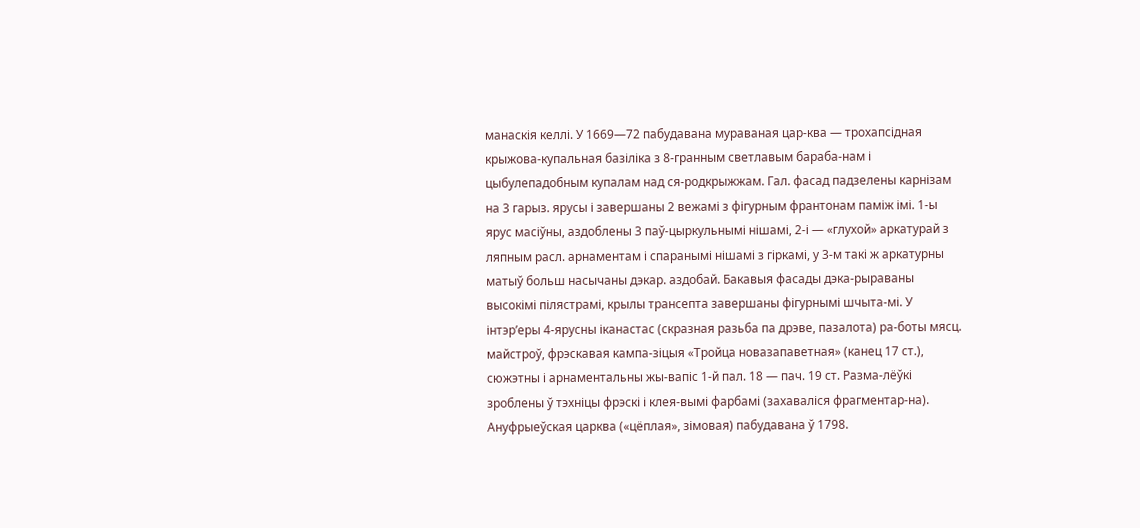манаскія келлі. У 1669—72 пабудавана мураваная цар-ква — трохапсідная крыжова-купальная базіліка з 8-гранным светлавым бараба-нам і цыбулепадобным купалам над ся-родкрыжжам. Гал. фасад падзелены карнізам на 3 гарыз. ярусы і завершаны 2 вежамі з фігурным франтонам паміж імі. 1-ы ярус масіўны, аздоблены 3 паў-цыркульнымі нішамі, 2-і — «глухой» аркатурай з ляпным расл. арнаментам і спаранымі нішамі з гіркамі, у 3-м такі ж аркатурны матыў больш насычаны дэкар. аздобай. Бакавыя фасады дэка-рыраваны высокімі пілястрамі, крылы трансепта завершаны фігурнымі шчыта-мі. У інтэр’еры 4-ярусны іканастас (скразная разьба па дрэве, пазалота) ра-боты мясц. майстроў, фрэскавая кампа-зіцыя «Тройца новазапаветная» (канец 17 ст.), сюжэтны і арнаментальны жы-вапіс 1-й пал. 18 — пач. 19 ст. Разма-лёўкі зроблены ў тэхніцы фрэскі і клея-вымі фарбамі (захаваліся фрагментар-на). Ануфрыеўская царква («цёплая», зімовая) пабудавана ў 1798.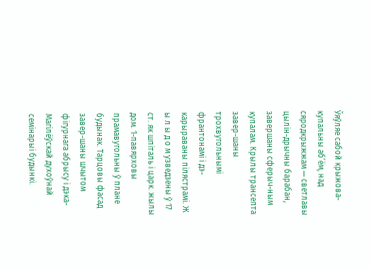Ўяўляе сабой крыжова-купальны аб’ём, над сяродкрыжжам — светлавы цылін-дрычны барабан, завершаны сферыч-ным купалам. Крылы трансепта завер-шаны трохвугольнымі франтонамі і дэ-карыраваны пілястрамі. Ж ы л ы д о м узведзены ў 17 ст. як шпіталь і царк. жылы дом. 1-павярховы прамавугольны ў плане будынак. Тарцовы фасад завер-шаны шчытом фігурнага абрысу і дэка-
Магілёўскай духоўнай семінарыі будынкі.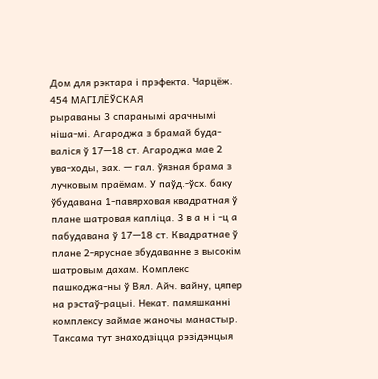Дом для рэктара і прэфекта. Чарцёж.
454 МАГІЛЁЎСКАЯ
рыраваны 3 спаранымі арачнымі ніша-мі. Агароджа з брамай буда-валіся ў 17—18 ст. Агароджа мае 2 ува-ходы, зах. — гал. ўязная брама з лучковым праёмам. У паўд.-ўсх. баку ўбудавана 1-павярховая квадратная ў плане шатровая капліца. 3 в а н і -ц а пабудавана ў 17—18 ст. Квадратнае ў плане 2-яруснае збудаванне з высокім шатровым дахам. Комплекс пашкоджа-ны ў Вял. Айч. вайну, цяпер на рэстаў-рацыі. Некат. памяшканні комплексу займае жаночы манастыр. Таксама тут знаходзіцца рэзідэнцыя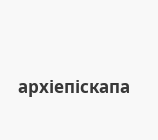архіепіскапа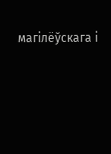магілёўскага і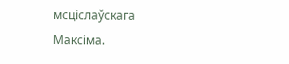мсціслаўскага Максіма.